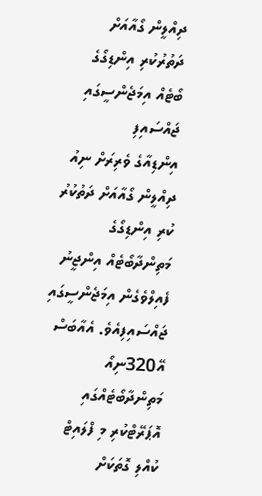ދިއްލީން ގޯއާއަށް ދަތުރުކުރި އިންޑިގޯގެ ބޯޓެއް އިމަޖެންސީގައި ޖައްސައިފި
އިންޑިއާގެ ވެރިރަށް ނިއު ދިއްލީން ގޯއާއަށް ދަތުކުރު ކުރި އިންޑިގޯގެ މަތިންދާބޯޓެއް އިންޖީނު ފެއިލްވެގެން އިމަޖެންސީގައި ޖައްސައިފިއެވެ. އެއާބަސް އޭ320ނިއޯ މަތިންދާބޯޓެއްގައި އޮޕަރޭޓްކުރި މި ފްލައިޓް ކުއްލި ގޮތަކަށް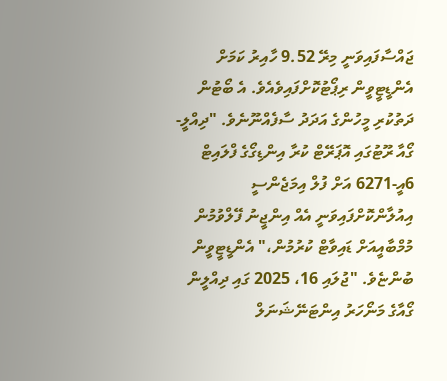ޖައްސާފައިވަނީ މިރޭ 9.52 ހާއިރު ކަމަށް އެންޑީޓީވީން ރިޕޯޓުކޮށްފައިވެއެވެ. އެ ބޯޓުން ދަތުކުރި މީހުންގެ އަދަދު ސާފެއްނޫނެވެ. "ދިއްލީ-ގޯއާ ރޫޓުގައި އޮޕަރޭޓް ކުރާ އިންޑިގޯގެ ފްލައިޓް 6އީ-6271 އަށް ފުލް އިމަޖެންސީ އިއުލާންކޮށްފައިވަނީ އެއް އިންޖީނު ފޭލްވުމުން މުމްބާއީއަށް ޑައިވާޓް ކުރުމުން،" އެންޑީޓީވީން ބުންޏެވެ. "ޖުލައި 16، 2025 ގައި ދިއްލީން ގޯއާގެ މަނޯހަރު އިންޓަނޭޝަނަލް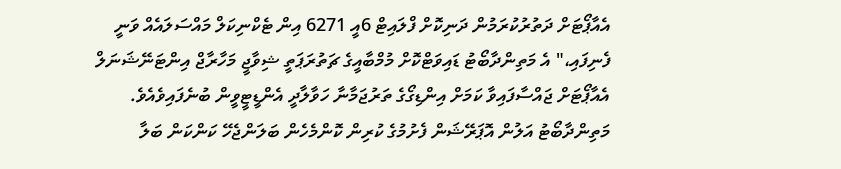އެއާޕޯޓަށް ދަތުރުކުރަމުން ދަނިކޮށް ފްލައިޓް 6އީ 6271 އިން ޓެކްނިކަލް މައްސަލައެއް ވަނީ ފެނިފައި،" އެ މަތިންދާބޯޓު ޑައިވަޓްކޮށް މުމްބާއީގެ ޗަތުރަޕަތީ ޝިވާޖީ މަހާރާޖް އިންޓަނޭޝަނަލް އެއާޕޯޓަށް ޖައްސާފައިވާ ކަމަށް އިންޑިގޯގެ ތަރުޖަމާނާ ހަވާލާދީ އެންޑީޓީވީން ބުނެފައިވެއެވެ. މަތިންދާބޯޓު އަލުން އޮޕަރޭޝަން ފެށުމުގެ ކުރިން ކޮންމެހެން ބަލަންޖެހޭ ކަންކަން ބަލާ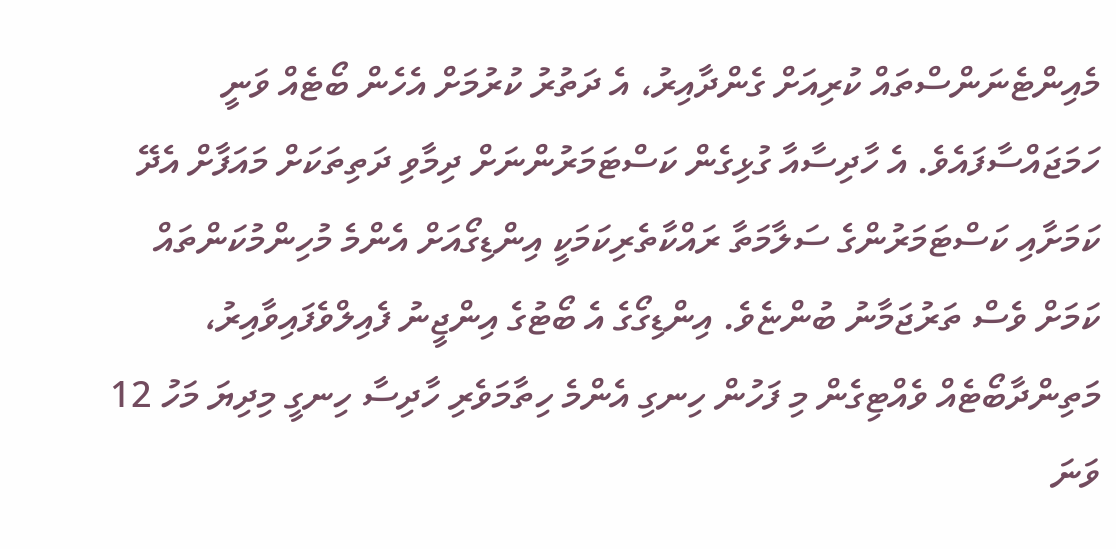މެއިންޓެނަންސްތައް ކުރިއަށް ގެންދާއިރު، އެ ދަތުރު ކުރުމަށް އެހެން ބޯޓެއް ވަނީ ހަމަޖައްސާފައެވެ. އެ ހާދިސާއާ ގުޅިގެން ކަސްޓަމަރުންނަށް ދިމާވި ދަތިތަކަށް މައަފާށް އެދޭ ކަމަށާއި ކަސްޓަމަރުންގެ ސަލާމަތާ ރައްކާތެރިކަމަކީ އިންޑިގޯއަށް އެންމެ މުހިންމުކަންތައް ކަމަށް ވެސް ތަރުޖަމާނު ބުންޏެވެ. އިންޑިގޯގެ އެ ބޯޓުގެ އިންޖީނު ފެއިލްވެފައިވާއިރު، މަތިންދާބޯޓެއް ވެއްޓިގެން މި ފަހުން ހިނގި އެންމެ ހިތާމަވެރި ހާދިސާ ހިނގީ މިދިޔަ މަހު 12 ވަނަ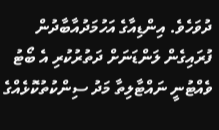ދުވަހެވެ. އިންޑިއާގެ އަހުމަދުއާބާދުން ފުރައިގެން ލަންޑަނަށް ދަތުރުކުރި އެ ބޯޓު ވެއްޓުނީ ނައްޓާލިތާ މަދު ސިންކުތުކޮޅެއްގެ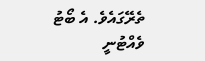ތެރޭގައެވެ. އެ ބޯޓު ވެއްޓުނީ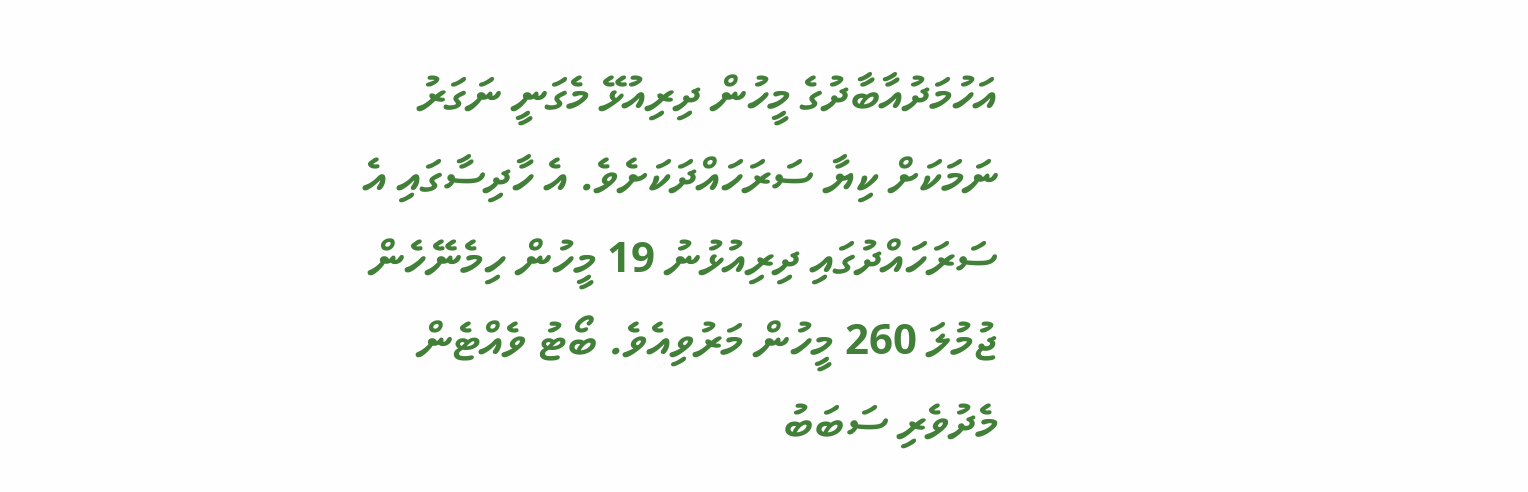އަހުމަދުއާބާދުގެ މީހުން ދިރިއުޅޭ މެގަނީ ނަގަރު ނަމަކަށް ކިޔާ ސަރަހައްދަކަށެވެ. އެ ހާދިސާގައި އެ ސަރަހައްދުގައި ދިރިއުޅުނު 19 މީހުން ހިމެނޭހެން ޖުމުލަ 260 މީހުން މަރުވިއެވެ. ބޯޓު ވެއްޓެން މެދުވެރި ސަބަބު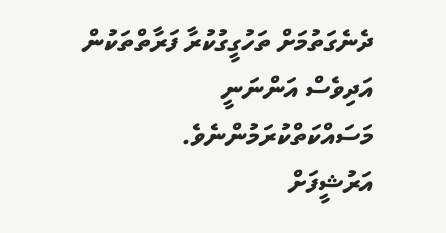ދެނެގަތުމަށް ތަހުގީގުކުރާ ފަރާތްތަކުން އަދިވެސް އަންނަނީ މަސައްކަތްކުރަމުންނެވެ.
އަރުޝީފަށް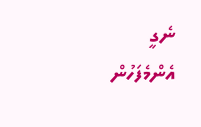ނެގީ
އެންމެފަހުން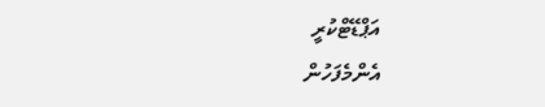އަޕްޑޭޓްކުރީ
އެންމެފަހުން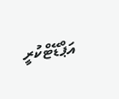އަޕްޑޭޓްކުރީ